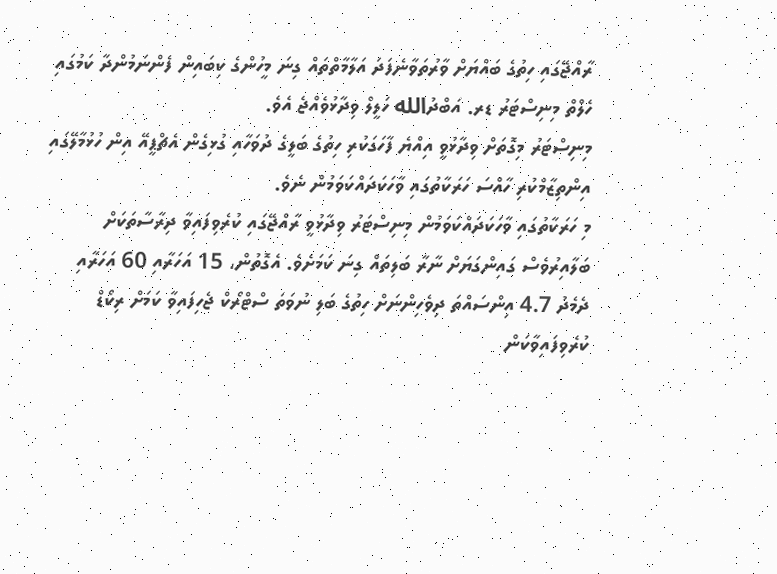ރާއްޖޭގައި ހިތުގެ ބައްޔަށް ވާރުތަވާނެފަދަ އަލާމާތްތައް ގިނަ މީހުންގެ ކިބައިން ފެންނަމުންދާ ކަމުގައި ހެލްތް މިނިސްޓަރު ޑރ. އަބްދުالله ހަލީލް ވިދާޅުވެއްޖެ އެވެ.
މިނިސްޓަރު މިގޮތަށް ވިދާޅުވީ އިއްޔެ ފާހަގަކުރި ހިތުގެ ބަލީގެ ދުވަހާއި ގުޅިގެން އެޗްޕީއޭ އިން ހުޅުމާލޭގައި އިންތިޒާމްކުރި ހާއްސަ ހަރަކާތުގައި ވާހަކަދައްކަވަމުން ނެވެ.
މި ހަރަކާތުގައި ވާހަކަދައްކަވަމުން މިނިސްޓަރު ވިދާޅުވީ ރާއްޖޭގައި ކުރެވިފައިވާ ދިރާސާތަކަށް ބަލާއިރުވެސް ގައިންގަޔަށް ނާރާ ބަލިތައް ގިނަ ކަމަށެވެ. އެގޮތުން، 15 އަހަރާއި 60 އަހަރާއި ދެމެދު 4.7 އިންސައްތަ ދިވެހިންނަށް ހިތުގެ ބަލި ނުވަތަ ސްޓްރޯކް ޖެހިފައިވާ ކަމަށް ރިކޯޑް ކުރެވިފައިވާކަން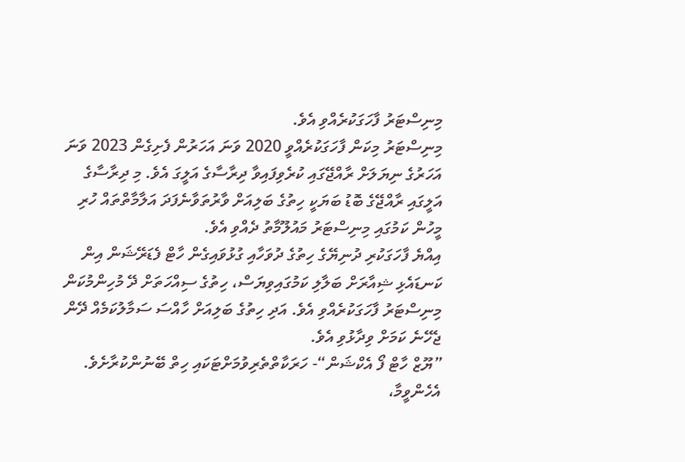މިނިސްޓަރު ފާހަގަކުރެއްވި އެވެ.
މިނިސްޓަރު މިކަން ފާހަގަކުރެއްވީ 2020 ވަނަ އަހަރުން ފެށިގެން 2023 ވަނަ އަހަރުގެ ނިޔަލަށް ރާއްޖޭގައި ކުރެވިފައިވާ ދިރާސާގެ އަލީގަ އެވެ. މި ދިރާސާގެ އަލީގައި ރާއްޖޭގެ ބޮޑު ބަޔަކީ ހިތުގެ ބަލިއަށް ވާރުތަވާނެފަދަ އަލާމާތްތައް ހުރި މީހުން ކަމުގައި މިނިސްޓަރު މައުލޫމާތު ދެއްވި އެވެ.
އިއްޔެ ފާހަގަކުރި ދުނިޔޭގެ ހިތުގެ ދުވަހާއި ގުޅުވައިގެން ހާޓް ފެޑަރޭޝަން އިން ކަނޑައެޅި ޝިއާރަށް ބަލާލި ކަމުގައިވިޔަސް، ހިތުގެ ސިއްހަތަށް ދޭ މުހިންމުކަން މިނިސްޓަރު ފާހަގަކުރެއްވި އެވެ. އަދި ހިތުގެ ބަލިއަށް ހާއްސަ ސަމާލުކަމެއް ދޭން ޖެހޭނެ ކަމަށް ވިދާޅުވި އެވެ.
”ޔޫޒް ހާޓް ފޯ އެކްޝަން“- ހަރަކާތްތެރިވުމަށްޓަކައި ހިތް ބޭނުންކުރާށެވެ. އެހެންވީމާ،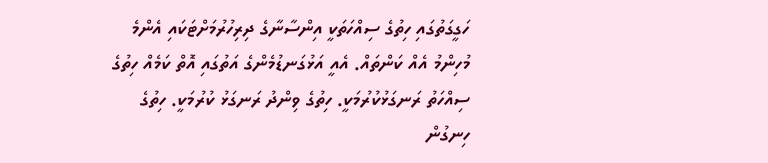ހަގީގަތުގައި ހިތުގެ ސިއްހަތަކީ އިންސާނާގެ ދިރިހުރުމަށްޓަކައި އެންމެ މުހިންމު އެއް ކަންތައް. އެއީ އަޅުގަނޑުމެންގެ އަތުގައި އޮތް ކަމެއް ހިތުގެ ސިއްހަތު ރަނގަޅުކުރުމަކީ. ހިތުގެ ވިންދު ރަނގަޅު ކުރުމަކީ. ހިތުގެ ހިނގުން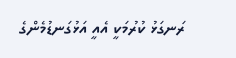ރަނގަޅު ކުރުމަކީ އެއީ އަޅުގަނޑުމެންގެ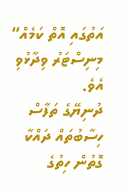އަތުގައި އޮތް ކަމެއް“ މިނިސްޓަރު ވިދާޅުވި އެވެ.
ދުނިޔޭގެ ތަފާސް ހިސާބުތައް ދައްކާ ގޮތުން ހިތުގެ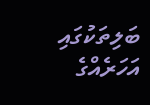ބަލިތަކުގައި އަހަރެއްގެ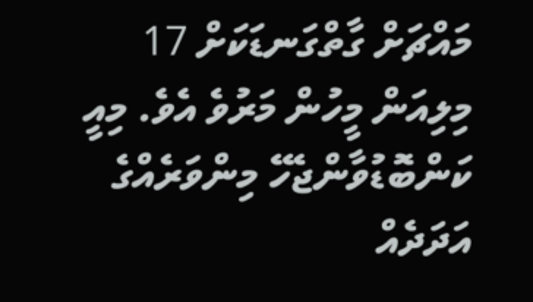މައްޗަށް ގާތްގަނޑަކަށް 17 މިލިއަން މީހުން މަރުވެ އެވެ. މިއީ ކަންބޮޑުވާންޖެހޭ މިންވަރެއްގެ އަދަދެއް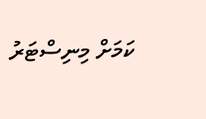ކަމަށް މިނިސްޓަރު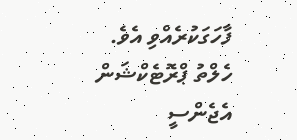ފާހަގަކުރެއްވި އެވެ.
ހެލްތު ޕްރޮޓެކްޝަން އެޖެންސީ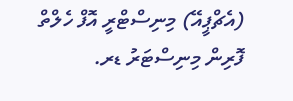(އެޗްޕީއޭ) މިނިސްޓްރީ އޮފް ހެލްތް ފޮރިން މިނިސްޓަރު ޑރ.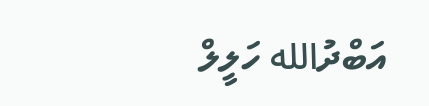އަބްދުالله ހަލީލް